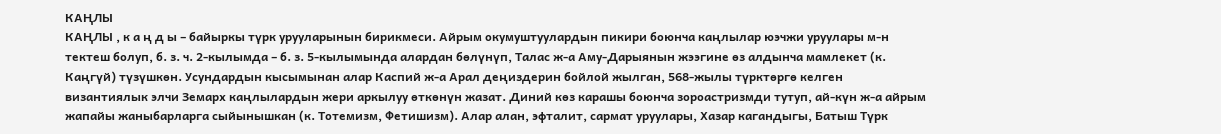КАҢЛЫ
КАҢЛЫ , к а ң д ы – байыркы түрк урууларынын бирикмеси. Айрым окумуштуулардын пикири боюнча каңлылар юэчжи уруулары м-н тектеш болуп, б. з. ч. 2-кылымда – б. з. 5-кылымында алардан бөлүнүп, Талас ж-а Аму-Дарыянын жээгине өз алдынча мамлекет (к. Каңгүй) түзүшкөн. Усундардын кысымынан алар Каспий ж-а Арал деңиздерин бойлой жылган, 568-жылы түрктөргө келген византиялык элчи Земарх каңлылардын жери аркылуу өткөнүн жазат. Диний көз карашы боюнча зороастризмди тутуп, ай-күн ж-а айрым жапайы жаныбарларга сыйынышкан (к. Тотемизм, Фетишизм). Алар алан, эфталит, сармат уруулары, Хазар кагандыгы, Батыш Түрк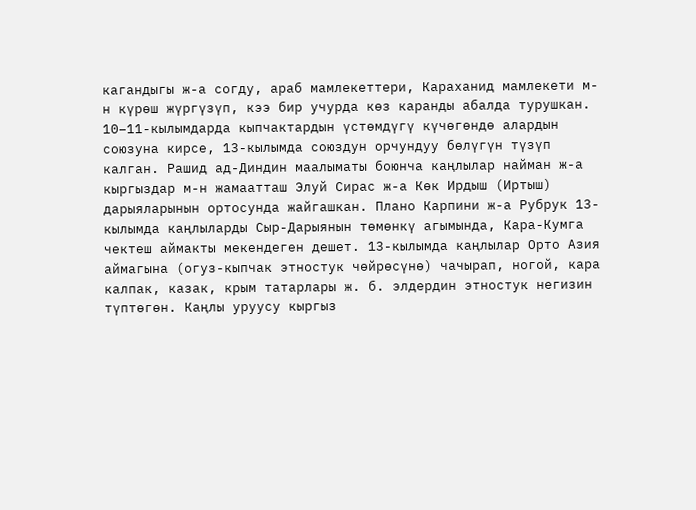кагандыгы ж-а согду, араб мамлекеттери, Караханид мамлекети м-н күрөш жүргүзүп, кээ бир учурда көз каранды абалда турушкан. 10–11-кылымдарда кыпчактардын үстөмдүгү күчөгөндө алардын союзуна кирсе, 13-кылымда союздун орчундуу бөлүгүн түзүп калган. Рашид ад-Диндин маалыматы боюнча каңлылар найман ж-а кыргыздар м-н жамаатташ Элуй Сирас ж-а Көк Ирдыш (Иртыш) дарыяларынын ортосунда жайгашкан. Плано Карпини ж-а Рубрук 13-кылымда каңлыларды Сыр-Дарыянын төмөнкү агымында, Кара-Кумга чектеш аймакты мекендеген дешет. 13-кылымда каңлылар Орто Азия аймагына (огуз-кыпчак этностук чөйрөсүнө) чачырап, ногой, кара калпак, казак, крым татарлары ж. б. элдердин этностук негизин түптөгөн. Каңлы уруусу кыргыз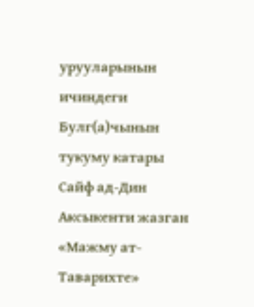урууларынын ичиндеги Булг(а)чынын тукуму катары Сайф ад-Дин Аксыкенти жазган «Мажму ат-Таварихте»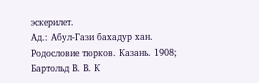эскерилет.
Ад.: Абул-Гази бахадур хан. Родословие тюрков. Казань. 1908; Бартольд В. В. К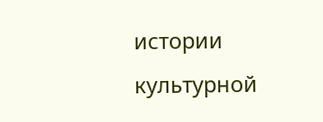истории культурной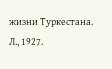жизни Туркестана. Л., 1927.